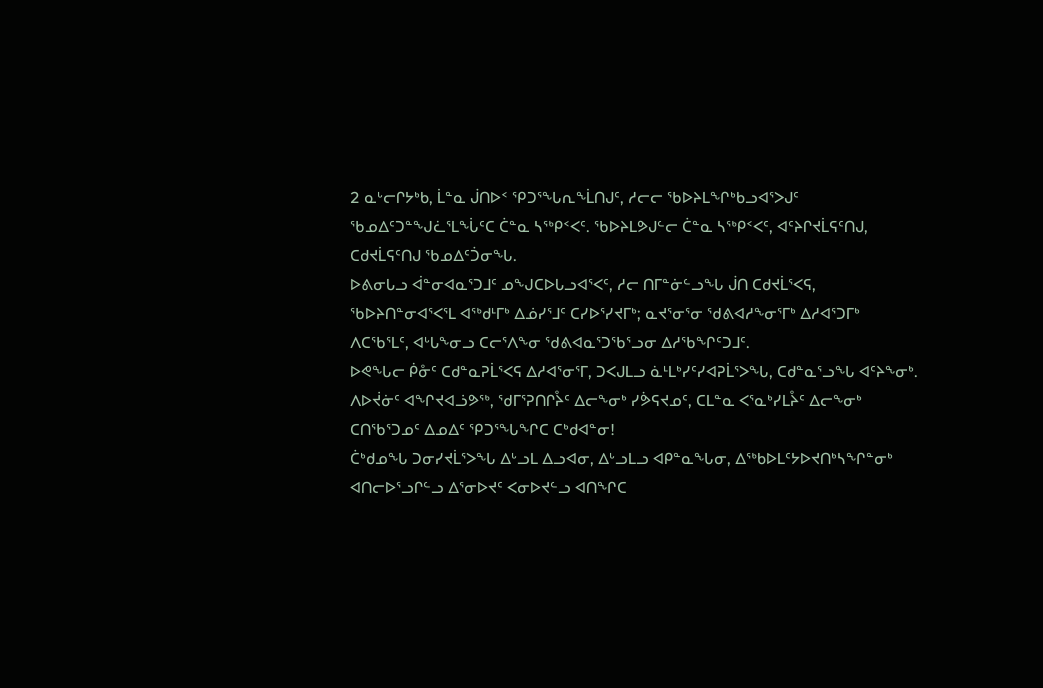2 ᓇᒡᓕᒋᔭᒃᑲ, ᒫᓐᓇ ᒎᑎᐅᑉ ᕿᑐᕐᖓᕆᖕᒫᑎᒍᑦ, ᓱᓕᓕ ᖃᐅᔨᒪᖏᒃᑲᓗᐊᕐᐳᒍᑦ ᖃᓄᐃᑦᑐᓐᖑᓛᕐᒪᖔᑦᑕ ᑖᓐᓇ ᓴᖅᑭᑉᐸᑦ. ᖃᐅᔨᒪᕗᒍᓪᓕ ᑖᓐᓇ ᓴᖅᑭᑉᐸᑦ, ᐊᑦᔨᒋᔪᒫᕋᑦᑎᒍ, ᑕᑯᔪᒫᕋᑦᑎᒍ ᖃᓄᐃᑦᑑᓂᖓ.
ᐅᕕᓂᒐᓗ ᐋᓐᓂᐊᓇᕐᑐᒧᑦ ᓄᖑᑕᐅᒐᓗᐊᕐᐸᑦ, ᓱᓕ ᑎᒥᓐᓃᓪᓗᖓ ᒎᑎ ᑕᑯᔪᒫᕐᐸᕋ,
ᖃᐅᔨᑎᓐᓂᐊᕐᐸᕐᒪ ᐊᖅᑯᒻᒥᒃ ᐃᓅᓯᕐᒧᑦ ᑕᓯᐅᕐᓯᔪᒥᒃ; ᓇᔪᕐᓂᕐᓂ ᖁᕕᐊᓱᖕᓂᕐᒥᒃ ᐃᓱᐊᕐᑐᒥᒃ ᐱᑕᖃᕐᒪᑦ, ᐊᒡᒐᖕᓂᓗ ᑕᓕᕐᐱᖕᓂ ᖁᕕᐊᓇᕐᑐᖃᕐᓗᓂ ᐃᓱᖃᖏᑦᑐᒧᑦ.
ᐅᕙᖓᓕ ᑮᓁᑦ ᑕᑯᓐᓇᕈᒫᕐᐸᕋ ᐃᓱᐊᕐᓂᕐᒥ, ᑐᐸᒍᒪᓗ ᓈᒻᒪᒃᓯᑦᓯᐊᕈᒫᕐᐳᖓ, ᑕᑯᓐᓇᕐᓗᖓ ᐊᑦᔨᖕᓂᒃ.
ᐱᐅᔫᓃᑦ ᐊᖏᔪᐊᓘᕗᖅ, ᖁᒥᕐᕈᑎᒋᔧᑦ ᐃᓕᖕᓂᒃ ᓯᕘᕋᔪᓄᑦ, ᑕᒪᓐᓇ ᐸᕐᓇᒃᓯᒪᔧᑦ ᐃᓕᖕᓂᒃ ᑕᑎᖃᕐᑐᓄᑦ ᐃᓄᐃᑦ ᕿᑐᕐᖓᖏᑕ ᑕᒃᑯᐊᓐᓂ!
ᑖᒃᑯᓄᖓ ᑐᓂᓯᔪᒫᕐᐳᖓ ᐃᒡᓗᒪ ᐃᓗᐊᓂ, ᐃᒡᓗᒪᓗ ᐊᑭᓐᓇᖓᓂ, ᐃᖅᑲᐅᒪᑦᔭᐅᔪᑎᒃᓴᖏᓐᓂᒃ ᐊᑎᓕᐅᕐᓗᒋᓪᓗ ᐃᕐᓂᐅᔪᑦ ᐸᓂᐅᔪᓪᓗ ᐊᑎᖏᑕ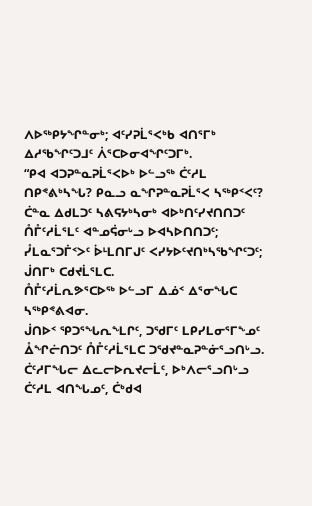ᐱᐅᖅᑭᔭᖏᓐᓂᒃ; ᐊᑦᓯᕈᒫᕐᐸᒃᑲ ᐊᑎᕐᒥᒃ ᐃᓱᖃᖏᑦᑐᒧᑦ ᐲᕐᑕᐅᓂᐊᖏᑦᑐᒥᒃ.
“ᑭᐊ ᐊᑐᕈᓐᓇᕈᒫᕐᐸᐅᒃ ᐅᓪᓗᖅ ᑖᑦᓱᒪ ᑎᑭᕝᕕᒃᓴᖓ? ᑭᓇᓗ ᓇᖏᕈᓐᓇᕈᒫᕐᐸ ᓴᖅᑭᑉᐸᑦ? ᑖᓐᓇ ᐃᑯᒪᑐᑦ ᓴᕕᕋᔭᒃᓴᓂᒃ ᐊᐅᒃᑎᑦᓯᔪᑎᑎᑐᑦ ᑍᒤᑦᓱᒫᕐᒪᑦ ᐊᓐᓄᕌᓂᒡᓗ ᐅᐊᓴᐅᑎᑎᑐᑦ;
ᓮᒪᓇᕐᑐᒦᑉᐳᑦ ᐆᒻᒪᑎᒥᒍᑦ ᐸᓯᔭᐅᑦᔪᑎᒃᓴᖃᖏᑦᑐᑦ; ᒎᑎᒥᒃ ᑕᑯᔪᒫᕐᒪᑕ.
ᑍᒤᑦᓱᒫᕆᕗᕐᑕᐅᖅ ᐅᓪᓗᒥ ᐃᓅᑉ ᐃᕐᓂᖓᑕ ᓴᖅᑭᕝᕕᐊᓂ.
ᒎᑎᐅᑉ ᕿᑐᕐᖓᕆᖕᒪᒋᑦ, ᑐᖁᒥᑦ ᒪᑭᓯᒪᓂᕐᒥᖕᓄᑦ ᐂᖏᓖᑎᑐᑦ ᑍᒤᑦᓱᒫᕐᒪᑕ ᑐᖁᔪᓐᓇᕈᓐᓃᕐᓗᑎᒡᓗ.
ᑖᑦᓱᒥᖓᓕ ᐃᓚᓕᐅᕆᔪᓕᒫᑦ, ᐅᒃᐱᓕᕐᓗᑎᒡᓗ ᑖᑦᓱᒪ ᐊᑎᖓᓄᑦ, ᑖᒃᑯᐊ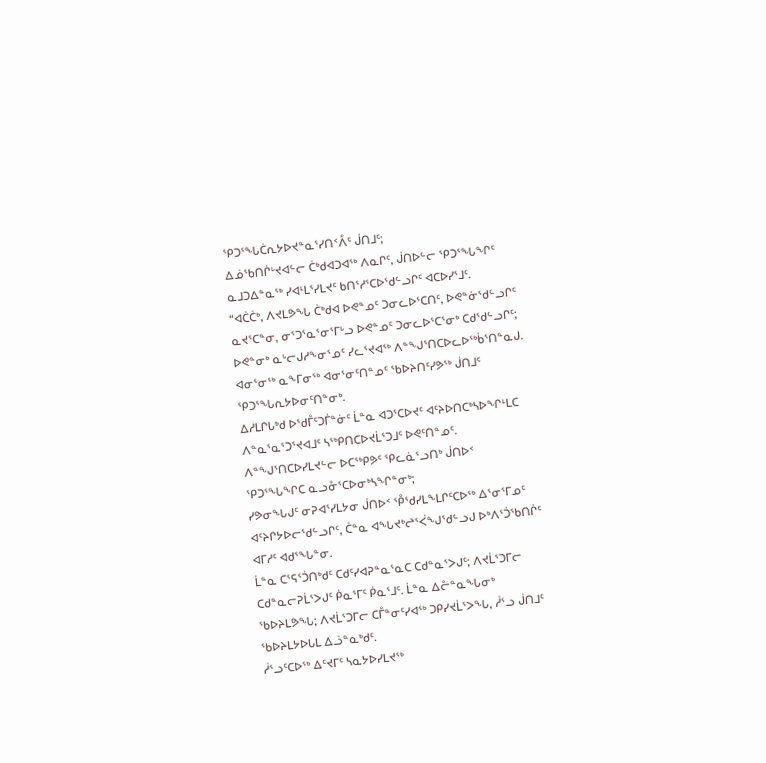ᕿᑐᕐᖓᑖᕆᔭᐅᔪᓐᓇᕐᓯᑎᑉᐰᑦ ᒎᑎᒧᑦ;
ᐃᓅᖃᑎᒌᒡᔪᐊᓪᓕ ᑖᒃᑯᐊᑐᐊᖅ ᐱᓇᒋᑦ, ᒎᑎᐅᓪᓕ ᕿᑐᕐᖓᖏᑦ ᓇᒧᑐᐃᓐᓇᖅ ᓯᐊᒻᒪᕐᓯᒪᔪᑦ ᑲᑎᕐᓱᕐᑕᐅᖁᓪᓗᒋᑦ ᐊᑕᐅᓯᕐᒧᑦ.
“ᐊᑖᑖᒃ, ᐱᔪᒪᕗᖓ ᑖᒃᑯᐊ ᐅᕙᓐᓄᑦ ᑐᓂᓚᐅᕐᑕᑎᑦ, ᐅᕙᓐᓃᖁᓪᓗᒋᑦ ᓇᔪᕐᑕᓐᓂ, ᓂᕐᑐᕐᓇᕐᓂᕐᒥᒡᓗ ᐅᕙᓐᓄᑦ ᑐᓂᓚᐅᕐᑕᕐᓂᒃ ᑕᑯᖁᓪᓗᒋᑦ; ᐅᕙᓐᓂᒃ ᓇᒡᓕᒍᓱᖕᓂᕐᓄᑦ ᓯᓚᕐᔪᐊᖅ ᐱᓐᖑᕐᑎᑕᐅᓚᐅᖅᑳᕐᑎᓐᓇᒍ.
ᐊᓂᕐᓂᖅ ᓇᖕᒥᓂᖅ ᐊᓂᕐᓂᑦᑎᓐᓄᑦ ᖃᐅᔨᑎᑦᓯᕗᖅ ᒎᑎᒧᑦ ᕿᑐᕐᖓᕆᔭᐅᓂᑦᑎᓐᓂᒃ.
ᐃᓱᒪᒋᒐᒃᑯ ᐅᖁᒤᑦᑐᒦᓐᓃᑦ ᒫᓐᓇ ᐊᑐᕐᑕᐅᔪᑦ ᐊᑦᔨᐅᑎᑕᒃᓴᐅᖏᒻᒪᑕ ᐱᓐᓇᕐᓇᕐᑐᕐᔪᐊᒧᑦ ᓴᖅᑭᑎᑕᐅᔪᒫᕐᑐᒧᑦ ᐅᕙᑦᑎᓐᓄᑦ.
ᐱᓐᖑᕐᑎᑕᐅᓯᒪᔪᓪᓕ ᐅᑕᖅᑭᕗᑦ ᕿᓚᓈᕐᓗᑎᒃ ᒎᑎᐅᑉ ᕿᑐᕐᖓᖏᑕ ᓇᓗᓁᕐᑕᐅᓂᒃᓴᖏᓐᓂᒃ;
ᓯᕗᓂᖓᒍᑦ ᓂᕈᐊᕐᓯᒪᔭᓂ ᒎᑎᐅᑉ ᕾᖁᓯᒪᖕᒪᒋᑦᑕᐅᖅ ᐃᕐᓂᕐᒥᓄᑦ ᐊᑦᔨᒋᔭᐅᓕᖁᓪᓗᒋᑦ, ᑖᓐᓇ ᐊᖓᔪᒃᖠᕐᐹᖑᖁᓪᓗᒍ ᐅᒃᐱᕐᑑᖃᑎᒌᑦ ᐊᒥᓱᑦ ᐊᑯᕐᖓᓐᓂ.
ᒫᓐᓇ ᑕᕐᕋᕐᑑᑎᒃᑯᑦ ᑕᑯᑦᓯᐊᕈᓐᓇᕐᓇᑕ ᑕᑯᓐᓇᕐᐳᒍᑦ; ᐱᔪᒫᕐᑐᒥᓕ ᑕᑯᓐᓇᓕᕈᒫᕐᐳᒍᑦ ᑮᓇᕐᒥᑦ ᑮᓇᕐᒧᑦ. ᒫᓐᓇ ᐃᓔᓐᓇᖓᓂᒃ ᖃᐅᔨᒪᕗᖓ; ᐱᔪᒫᕐᑐᒥᓕ ᑕᒤᓐᓂᑦᓯᐊᖅ ᑐᑭᓯᔪᒫᕐᐳᖓ, ᓲᕐᓗ ᒎᑎᒧᑦ ᖃᐅᔨᒪᔭᐅᒐᒪ ᐃᓘᓐᓇᒃᑯᑦ.
ᓲᕐᓗᑦᑕᐅᖅ ᐃᑦᔪᒥᑦ ᓴᓇᔭᐅᓯᒪᔪᖅ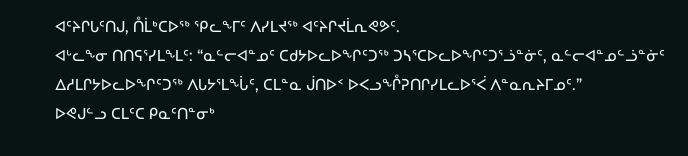ᐊᑦᔨᒋᒐᑦᑎᒍ, ᑍᒫᒃᑕᐅᖅ ᕿᓚᖕᒥᑦ ᐱᓯᒪᔪᖅ ᐊᑦᔨᒋᔪᒫᕆᕙᕗᑦ.
ᐊᒡᓚᖕᓂ ᑎᑎᕋᕐᓯᒪᖕᒪᑦ: “ᓇᓪᓕᐊᓐᓄᑦ ᑕᑯᔭᐅᓚᐅᖏᑦᑐᖅ ᑐᓴᕐᑕᐅᓚᐅᖏᑦᑐᕐᓘᓐᓃᑦ, ᓇᓪᓕᐊᓐᓄᓪᓘᓐᓃᑦ ᐃᓱᒪᒋᔭᐅᓚᐅᖏᑦᑐᖅ ᐱᒐᔭᕐᒪᖔᑦ, ᑕᒪᓐᓇ ᒎᑎᐅᑉ ᐅᐸᓗᖕᒊᕈᑎᒋᓯᒪᓚᐅᕐᐹ ᐱᓐᓇᕆᔨᒥᓄᑦ.”
ᐅᕙᒍᓪᓗ ᑕᒪᑦᑕ ᑭᓇᑦᑎᓐᓂᒃ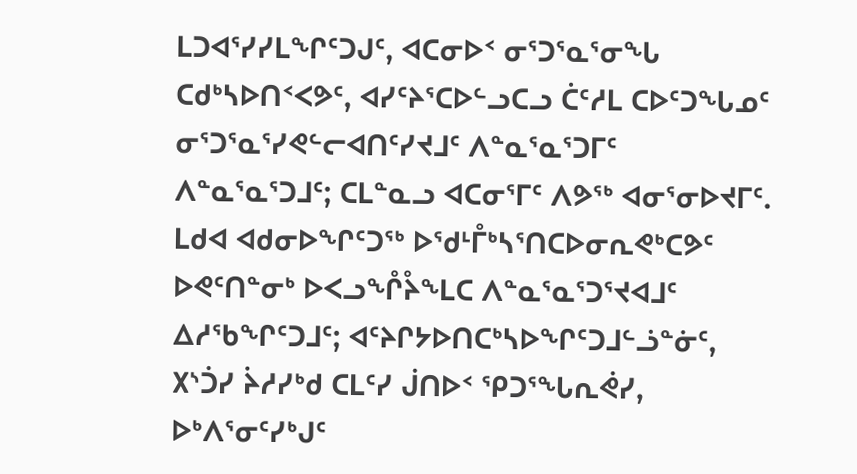ᒪᑐᐊᕐᓯᓯᒪᖏᑦᑐᒍᑦ, ᐊᑕᓂᐅᑉ ᓂᕐᑐᕐᓇᕐᓂᖓ ᑕᑯᒃᓴᐅᑎᑉᐸᕗᑦ, ᐊᓯᑦᔨᕐᑕᐅᓪᓗᑕᓗ ᑖᑦᓱᒪ ᑕᐅᑦᑐᖓᓄᑦ ᓂᕐᑐᕐᓇᕐᓯᕙᓪᓕᐊᑎᑦᓯᔪᒧᑦ ᐱᓐᓇᕐᓇᕐᑐᒥᑦ ᐱᓐᓇᕐᓇᕐᑐᒧᑦ; ᑕᒪᓐᓇᓗ ᐊᑕᓂᕐᒥᑦ ᐱᕗᖅ ᐊᓂᕐᓂᐅᔪᒥᑦ.
ᒪᑯᐊ ᐊᑯᓂᐅᖏᑦᑐᖅ ᐅᖁᒻᒤᒃᓴᕐᑎᑕᐅᓂᕆᕙᒃᑕᕗᑦ ᐅᕙᑦᑎᓐᓂᒃ ᐅᐸᓗᖕᒊᔧᖕᒪᑕ ᐱᓐᓇᕐᓇᕐᑐᕐᔪᐊᒧᑦ ᐃᓱᖃᖏᑦᑐᒧᑦ; ᐊᑦᔨᒋᔭᐅᑎᑕᒃᓴᐅᖏᑦᑐᒧᓪᓘᓐᓃᑦ,
᙭ᔅᑑᓯ ᔩᓱᓯᒃᑯ ᑕᒪᑦᓯ ᒎᑎᐅᑉ ᕿᑐᕐᖓᕆᕚᓯ, ᐅᒃᐱᕐᓂᑦᓯᒃᒍᑦ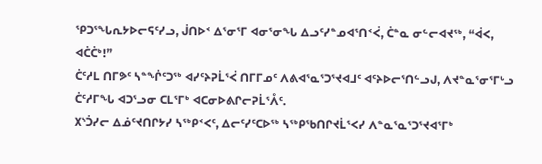ᕿᑐᕐᖓᕆᔭᐅᓕᕋᑦᓯᓗ, ᒎᑎᐅᑉ ᐃᕐᓂᕐᒥ ᐊᓂᕐᓂᖓ ᐃᓗᑦᓯᓐᓄᐊᕐᑎᑉᐹ, ᑖᓐᓇ ᓂᓪᓕᐊᔪᖅ, “ᐋᐸ, ᐊᑖᑖᒃ!”
ᑖᑦᓱᒪ ᑎᒥᕗᑦ ᓴᓐᖐᑦᑐᖅ ᐊᓯᑦᔨᕈᒫᕐᐹ ᑎᒥᒥᓄᑦ ᐱᕕᐊᕐᓇᕐᑐᕐᔪᐊᒧᑦ ᐊᑦᔨᐅᓕᕐᑎᓪᓗᒍ, ᐱᔪᓐᓇᕐᓂᕐᒥᒡᓗ ᑖᑦᓱᒥᖓ ᐊᑐᕐᓗᓂ ᑕᒪᕐᒥᒃ ᐊᑕᓂᐅᕕᒋᓕᕈᒫᕐᐰᑦ.
᙭ᔅᑑᓯᓕ ᐃᓅᑦᔪᑎᒋᔭᓯ ᓴᖅᑭᑉᐸᑦ, ᐃᓕᑦᓯᑦᑕᐅᖅ ᓴᖅᑭᖃᑎᒋᔪᒫᕐᐸᓯ ᐱᓐᓇᕐᓇᕐᑐᕐᔪᐊᕐᒥᒃ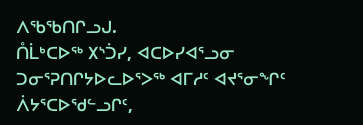ᐱᖃᖃᑎᒋᓗᒍ.
ᑍᒫᒃᑕᐅᖅ ᙭ᔅᑑᓯ, ᐊᑕᐅᓯᐊᕐᓗᓂ ᑐᓂᕐᕈᑎᒋᔭᐅᓚᐅᕐᐳᖅ ᐊᒥᓱᑦ ᐊᔪᕐᓂᖏᑦ ᐲᔭᕐᑕᐅᖁᓪᓗᒋᑦ,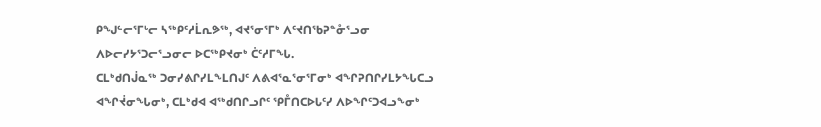ᑭᖑᓪᓕᕐᒥᒡᓕ ᓴᖅᑭᑦᓱᒫᕆᕗᖅ, ᐊᔪᕐᓂᕐᒥᒃ ᐱᑦᔪᑎᖃᕈᓐᓁᕐᓗᓂ ᐱᐅᓕᓯᔭᕐᑐᓕᕐᓗᓂᓕ ᐅᑕᖅᑭᔪᓂᒃ ᑖᑦᓱᒥᖓ.
ᑕᒪᒃᑯᑎᒎᓇᖅ ᑐᓂᓯᕕᒋᓯᒪᖕᒪᑎᒍᑦ ᐱᕕᐊᕐᓇᕐᓂᕐᒥᓂᒃ ᐊᖏᕈᑎᒋᓯᒪᔭᖓᑕᓗ ᐊᖏᔫᓂᖓᓂᒃ, ᑕᒪᒃᑯᐊ ᐊᖅᑯᑎᒋᓗᒋᑦ ᕿᒤᑎᑕᐅᒐᑦᓯ ᐱᐅᖏᑦᑐᐊᓗᖕᓂᒃ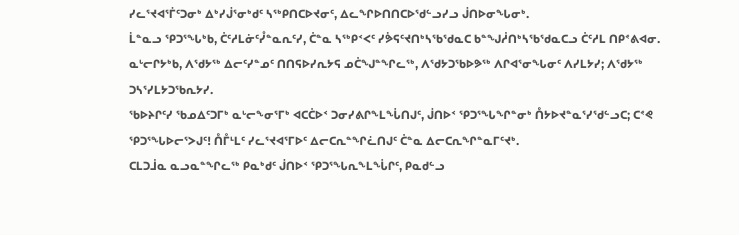ᓯᓚᕐᔪᐊᕐᒦᑦᑐᓂᒃ ᐃᒃᓯᒎᕐᓂᒃᑯᑦ ᓴᖅᑭᑎᑕᐅᔪᓂᑦ, ᐃᓚᖏᐅᑎᑎᑕᐅᖁᓪᓗᓯᓗ ᒎᑎᐅᓂᖓᓂᒃ.
ᒫᓐᓇᓗ ᕿᑐᕐᖓᒃᑲ, ᑖᑦᓱᒪᓃᑦᓮᓐᓇᕆᑦᓯ, ᑖᓐᓇ ᓴᖅᑭᑉᐸᑦ ᓯᕘᕋᑦᔪᑎᒃᓴᖃᖁᓇᑕ ᑲᓐᖑᓲᑎᒃᓴᖃᖁᓇᑕᓗ ᑖᑦᓱᒪ ᑎᑭᕝᕕᐊᓂ.
ᓇᒡᓕᒋᔭᒃᑲ, ᐱᖁᔭᖅ ᐃᓕᑦᓯᓐᓄᑦ ᑎᑎᕋᐅᓯᕆᔭᕋ ᓄᑖᖑᓐᖏᓚᖅ, ᐱᖁᔭᑐᖃᐅᕗᖅ ᐱᒋᐊᕐᓂᖓᓂᑦ ᐱᓯᒪᔭᓯ; ᐱᖁᔭᖅ ᑐᓴᕐᓯᒪᔭᑐᖃᕆᔭᓯ.
ᖃᐅᔨᒋᑦᓯ ᖃᓄᐃᑦᑐᒥᒃ ᓇᒡᓕᖕᓂᕐᒥᒃ ᐊᑕᑖᐅᑉ ᑐᓂᓯᕕᒋᖕᒪᖔᑎᒍᑦ, ᒎᑎᐅᑉ ᕿᑐᕐᖓᖏᓐᓂᒃ ᑍᔭᐅᔪᓐᓇᕐᓯᖁᓪᓗᑕ; ᑕᕝᕙ ᕿᑐᕐᖓᐅᓕᕐᐳᒍᑦ! ᑍᒤᒻᒪᑦ ᓯᓚᕐᔪᐊᕐᒥᐅᑦ ᐃᓕᑕᕆᓐᖏᓛᑎᒍᑦ ᑖᓐᓇ ᐃᓕᑕᕆᖏᓐᓇᒥᑦᔪᒃ.
ᑕᒪᑐᒨᓇ ᓇᓗᓇᓐᖏᓚᖅ ᑭᓇᒃᑯᑦ ᒎᑎᐅᑉ ᕿᑐᕐᖓᕆᖕᒪᖔᒋᑦ, ᑭᓇᑯᓪᓗ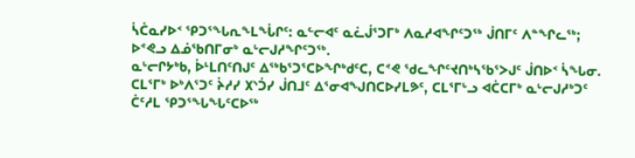ᓵᑖᓇᓯᐅᑉ ᕿᑐᕐᖓᕆᖕᒪᖔᒋᑦ: ᓇᓪᓕᐊᑦ ᓇᓛᒎᕐᑐᒥᒃ ᐱᓇᓱᐊᖏᑦᑐᖅ ᒎᑎᒥᑦ ᐱᓐᖏᓚᖅ; ᐅᕝᕙᓗ ᐃᓅᖃᑎᒥᓂᒃ ᓇᒡᓕᒍᓱᖏᑦᑐᖅ.
ᓇᒡᓕᒋᔭᒃᑲ, ᐆᒻᒪᑎᑦᑎᒍᑦ ᐃᖅᑲᕐᑐᕐᑕᐅᖏᒃᑯᑦᑕ, ᑕᕝᕙ ᖁᓚᖏᑦᔪᑎᒃᓴᖃᕐᐳᒍᑦ ᒎᑎᐅᑉ ᓵᖓᓂ.
ᑕᒪᕐᒥᒃ ᐅᒃᐱᕐᑐᑦ ᔩᓱᓯ ᙭ᔅᑑᓯ ᒎᑎᒧᑦ ᐃᕐᓂᐊᖑᑎᑕᐅᓯᒪᕗᑦ, ᑕᒪᕐᒥᒡᓗ ᐊᑖᑕᒥᒃ ᓇᒡᓕᒍᓱᒃᑐᑦ ᑖᑦᓱᒪ ᕿᑐᕐᖓᖓᑦᑕᐅᖅ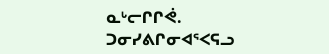ᓇᒡᓕᒋᒋᕚ.
ᑐᓂᓯᕕᒋᓂᐊᕐᐸᕋᓗ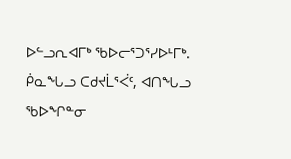ᐅᓪᓗᕆᐊᒥᒃ ᖃᐅᓕᕐᑐᕐᓯᐅᒻᒥᒃ.
ᑮᓇᖓᓗ ᑕᑯᔪᒫᕐᐹᑦ, ᐊᑎᖓᓗ ᖃᐅᖏᓐᓂ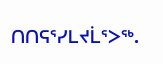ᑎᑎᕋᕐᓯᒪᔪᒫᕐᐳᖅ.